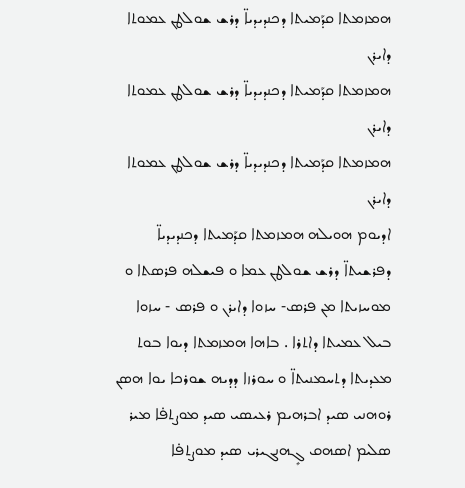ܗܡܙܡܬܐ ܩܕܰܡܝܬܐ ܕܟܢܕܝܕܝܐ̈ ܕܪܫ ܫܘܠܛܢ ܥܡܘܬܐ ܕܐܝܪܢ
ܗܡܙܡܬܐ ܩܕܰܡܝܬܐ ܕܟܢܕܝܕܝܐ̈ ܕܪܫ ܫܘܠܛܢ ܥܡܘܬܐ ܕܐܝܪܢ
ܗܡܙܡܬܐ ܩܕܰܡܝܬܐ ܕܟܢܕܝܕܝܐ̈ ܕܪܫ ܫܘܠܛܢ ܥܡܘܬܐ ܕܐܝܪܢ
ܐܕܝܘܡ ܗܘܝܠܗ ܗܡܙܡܬܐ ܩܕܰܡܝܬܐ ܕܟܢܕܝܕܝܐ̈ ܕܦܪܫܝܬܐ̈ ܕܪܫ ܫܘܠܛܢ ܥܡܐ ܘ ܦܝܫܠܗ ܦܪܣܬܐ ܘ ܡܘܚܙܝܬܐ ܡܢ ܦܪܣ- ܚܙܘܐ ܕܐܝܪܢ ܘ ܦܪܣ - ܚܙܘܐ ܒܝܠ ܥܡܝܬܐ ܕܐܬܪܐ . ܒܐܗܐ ܗܡܙܡܬܐ ܕܝܘܐ ܒܘܬ ܡܥܕܝܬܐ ܕܬܚܡܢܝܬܐ̈ ܘ ܚܘܪܙܐ ܕܕܝܗ ܫܘܪܟܐ ܝܘܐ ܗܣܢ ܪܘܗܢܝ ܣܝܕ ܐܒܪܗܝܡ ܪܥܝܣܝ ܣܝܕ ܡܘܨܬܦ̇ܐ ܡܝܪ ܣܠܝܡ ܐܣܗܩ ܓܻܗܢܓܝܪܝ ܣܝܕ ܡܘܨܬܦ̇ܐ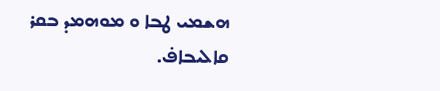ܗܫܡܝ ܛܒܐ ܘ ܡܘܗܡܕ ܒܩܪ ܩܐܠܝܒܐܦ̇.